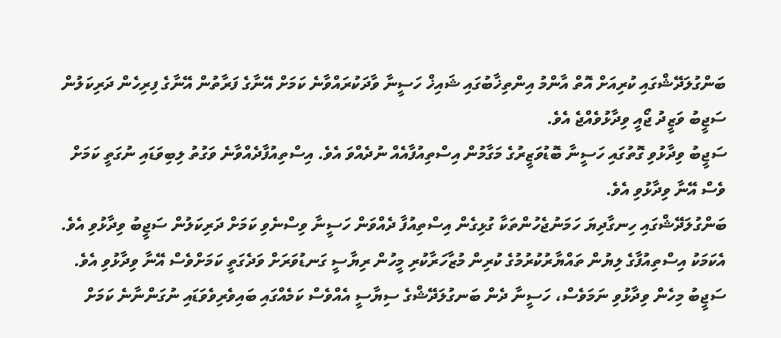ބަންގުލަދޭޝްގައި ކުރިއަށް އޮތް އާންމު އިންތިޚާބުގައި ޝައިޚް ހަސީނާ ވާދަކުރައްވާނެ ކަމަށް އޭނާގެ ފަރާތުން އޭނާގެ ފިރިހެން ދަރިކަލުން ސަޖީބު ވަޒީދު ޖޯއީ ވިދާޅުވެއްޖެ އެވެ.
ސަޖީބު ވިދާޅުވި ގޮތުގައި ހަސީނާ ބޮޑުވަޒީރުގެ މަގާމުން އިސްތިއުފާއެއް ނުދެއްވަ އެވެ. އިސްތިއުފާދެއްވާނެ ވަގުތު ލިބިވަޑައި ނުގަތީ ކަމަށް ވެސް އޭނާ ވިދާޅުވި އެވެ.
ބަންގުލަދޭޝްގައި ހިނގާދިޔަ ހަމަނުޖެހުންތަކާ ގުޅިގެން އިސްތިއުފާ ދެއްވަން ހަސީނާ ވިސްނެވި ކަމަށް ދަރިކަލުން ސަޖީބު ވިދާޅުވި އެވެ. އެކަމަކު އިސްތިއުފާގެ ލިޔުން ތައްޔާރުކުރުމުގެ ކުރިން މުޒާހަރާކުރި މީހުން ރިޔާސީ ގަނޑުވަރަށް ވަދެގަތީ ކަމަށްވެސް އޭނާ ވިދާޅުވި އެވެ.
ސަޖީބު މިހެން ވިދާޅުވި ނަމަވެސް، ހަސީނާ ދެން ބަނގުލަދޭޝްގެ ސިޔާސީ އެއްވެސް ކަމެއްގައި ބައިވެރިވެވަޑައި ނުގަންނާނެ ކަމަށް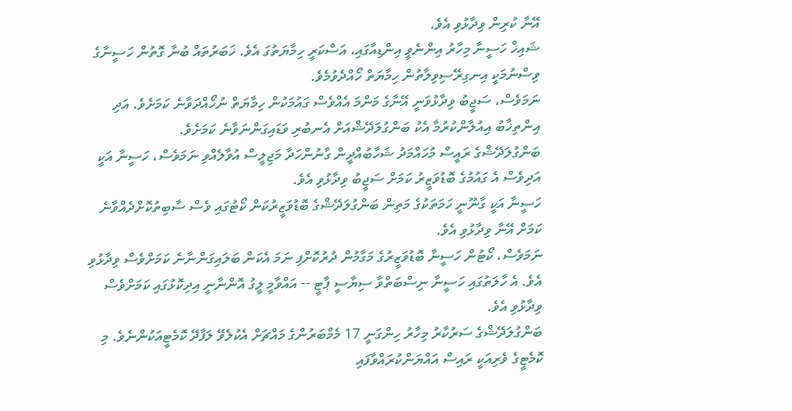އޭނާ ކުރިން ވިދާޅުވި އެވެ.
ޝައިޚް ހަސީނާ މިހާރު އިންނެވީ އިންޑިއާގައި، އަސްކަރީ ހިމާޔަތުގަ އެވެ. ޚަބަރުތައް ބުނާ ގޮތުން ހަސީނާގެ ވިސްނުމަކީ އިނގިރޭސިވިލާތުން ހިމާޔަތް ހޯއްދެވުމެވެ.
ނަމަވެސް، ސަޖީބު ވިދާޅުވަނީ އޭނާގެ މަންމަ އެއްވެސް ގައުމަކުން ހިމާޔަތް ނުހޯއްދަވާނެ ކަމަށެވެ. އަދި އިންތިޚާބު އިއުލާންކުރުމާ އެކު ބަންގުލަދޭޝްއަށް އެނބުރި ވަޑައިގަންނަވާނެ ކަމަށެވެ.
ބަންގުލަދޭޝްގެ ރައީސް މުހައްމަދު ޝަހާބުއްދީން ގާނުންހަދާ މަޖިލީސް އުވާލެއްވި ނަމަވެސް، ހަސީނާ އަކީ އަދިވެސް އެ ގައުމުގެ ބޮޑުވަޒީރު ކަމަށް ސަޖީބު ވިދާޅުވި އެވެ.
ހަސީނާ އަކީ ގާނޫނީ ހަމަތަކުގެ މަތިން ބަންގުލަދޭޝްގެ ބޮޑުވަޒީރުކަން ކޯޓުގައި ވެސް ސާބިތުކޮށްދެއްވާނެ ކަމަށް އޭނާ ވިދާޅުވި އެވެ.
ނަމަވެސް، ކޯޓުން ހަސީނާ ބޮޑުވަޒީރުގެ މަގާމުން ދުރުކޮށްފި ނަމަ އެކަން ބަލައިގަންނާނެ ކަމަށްވެސް ވިދާޅުވި އެވެ. އެ ހާލަތުގައި ހަސީނާ ނިސްބަތްވާ ސިޔާސީ ޕާޓީ -- އައްވާމީ ލީގު އޮންނާނީ އިދިކޮޅުގައި ކަމަށްވެސް ވިދާޅުވި އެވެ.
ބަންގުލަދޭޝްގެ ސަރުކާރު މިހާރު ހިންގަނީ 17 މެމްބަރުންގެ މައްޗަށް އެކުލެވޭ ލަފާދޭ ކޮމެޓީއަކުންނެވެ. މި ކޮމެޓީގެ ވެރިއަކީ ރައިސް އައްޔަންކުރައްވާފައި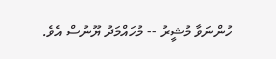ހުންނަވާ މުޝީރު -- މުހައްމަދު ޔޫނުސް އެވެ.